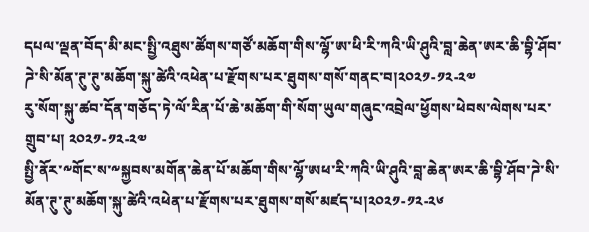དཔལ་ལྡན་བོད་མི་མང་སྤྱི་འཐུས་ཚོགས་གཙོ་མཆོག་གིས་ལྷོ་ཨ་ཕི་རི་ཀའི་ཡི་ཤུའི་བླ་ཆེན་ཨར་ཆི་བྷི་ཤོབ་ཌེ་སི་མོན་ཊུ་ཊུ་མཆོག་སྐུ་ཚེའི་འཕེན་པ་རྫོགས་པར་ཐུགས་གསོ་གནང་བ།༢༠༢༡-༡༢-༢༧
རུ་སོག་སྐུ་ཚབ་དོན་གཅོད་ཏེ་ལོ་རིན་པོ་ཆེ་མཆོག་གི་སོག་ཡུལ་གཞུང་འབྲེལ་ཕྱོགས་ཕེབས་ལེགས་པར་གྲུབ་པ། ༢༠༢༡-༡༢-༢༧
སྤྱི་ནོར་༸གོང་ས་༸སྐྱབས་མགོན་ཆེན་པོ་མཆོག་གིས་ལྷོ་ཨཕ་རི་ཀའི་ཡི་ཤུའི་བླ་ཆེན་ཨར་ཆི་བྷི་ཤོབ་ཌེ་སི་མོན་ཊུ་ཊུ་མཆོག་སྐུ་ཚེའི་འཕེན་པ་རྫོགས་པར་ཐུགས་གསོ་མཛད་པ།༢༠༢༡-༡༢-༢༦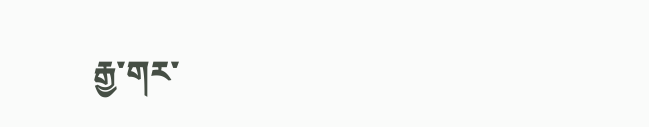རྒྱ་གར་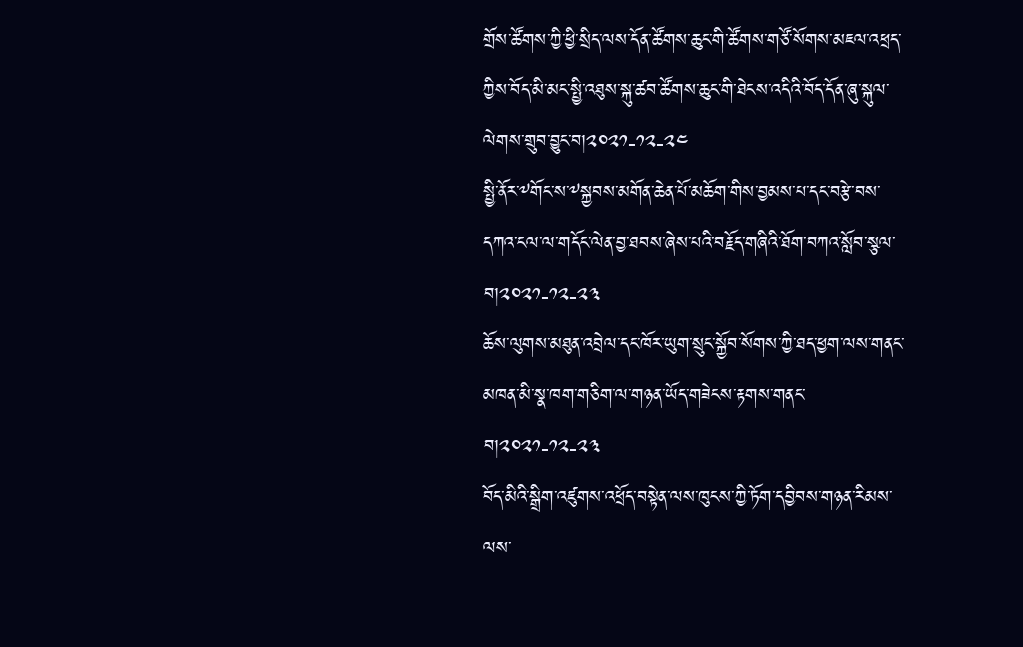གྲོས་ཚོགས་ཀྱི་ཕྱི་སྲིད་ལས་དོན་ཚོགས་ཆུང་གི་ཚོགས་གཙོ་སོགས་མཇལ་འཕྲད་ཀྱིས་བོད་མི་མང་སྤྱི་འཐུས་སྐུ་ཚབ་ཚོགས་ཆུང་གི་ཐེངས་འདིའི་བོད་དོན་ཞུ་སྐུལ་ལེགས་གྲུབ་བྱུང་བ།༢༠༢༡-༡༢-༢༤
སྤྱི་ནོར་༸གོང་ས་༸སྐྱབས་མགོན་ཆེན་པོ་མཆོག་གིས་བྱམས་པ་དང་བརྩེ་བས་དཀའ་ངལ་ལ་གདོང་ལེན་བྱ་ཐབས་ཞེས་པའི་བརྗོད་གཞིའི་ཐོག་བཀའ་སློབ་སྩལ་བ།༢༠༢༡-༡༢-༢༣
ཆོས་ལུགས་མཐུན་འབྲེལ་དང་ཁོར་ཡུག་སྲུང་སྐྱོབ་སོགས་ཀྱི་ཐད་ཕྱག་ལས་གནང་མཁན་མི་སྣ་ཁག་གཅིག་ལ་གཉན་ཡོད་གཟེངས་རྟགས་གནང་བ།༢༠༢༡-༡༢-༢༣
བོད་མིའི་སྒྲིག་འཛུགས་འཕྲོད་བསྟེན་ལས་ཁུངས་ཀྱི་ཏོག་དབྱིབས་གཉན་རིམས་ལས་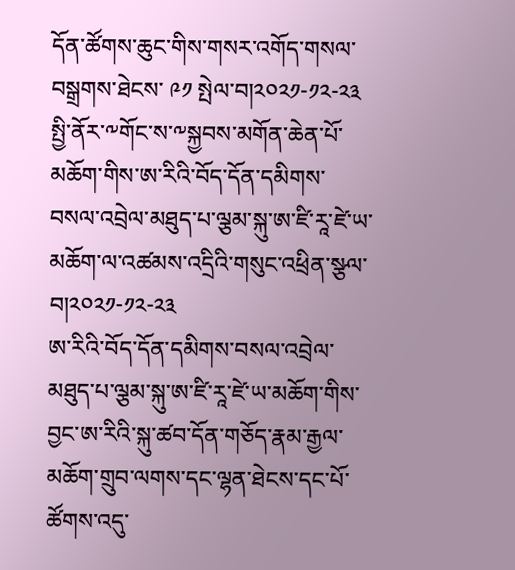དོན་ཚོགས་ཆུང་གིས་གསར་འགོད་གསལ་བསྒྲགས་ཐེངས་ ༩༡ སྤེལ་བ།༢༠༢༡-༡༢-༢༣
སྤྱི་ནོར་༸གོང་ས་༸སྐྱབས་མགོན་ཆེན་པོ་མཆོག་གིས་ཨ་རིའི་བོད་དོན་དམིགས་བསལ་འབྲེལ་མཐུད་པ་ལྕམ་སྐུ་ཨ་ཛི་རཱ་ཛེ་ཡ་མཆོག་ལ་འཚམས་འདྲིའི་གསུང་འཕྲིན་སྩལ་བ།༢༠༢༡-༡༢-༢༣
ཨ་རིའི་བོད་དོན་དམིགས་བསལ་འབྲེལ་མཐུད་པ་ལྕམ་སྐུ་ཨ་ཛི་རཱ་ཛེ་ཡ་མཆོག་གིས་བྱང་ཨ་རིའི་སྐུ་ཚབ་དོན་གཅོད་རྣམ་རྒྱལ་མཆོག་གྲུབ་ལགས་དང་ལྷན་ཐེངས་དང་པོ་ཚོགས་འདུ་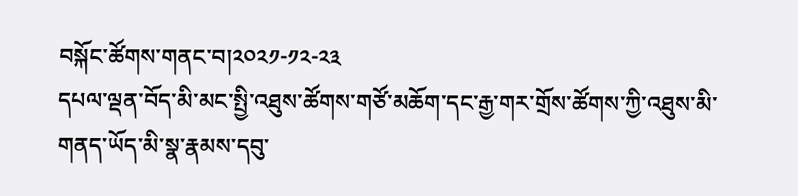བསྐོང་ཚོགས་གནང་བ།༢༠༢༡-༡༢-༢༣
དཔལ་ལྡན་བོད་མི་མང་སྤྱི་འཐུས་ཚོགས་གཙོ་མཆོག་དང་རྒྱ་གར་གྲོས་ཚོགས་ཀྱི་འཐུས་མི་གནད་ཡོད་མི་སྣ་རྣམས་དབུ་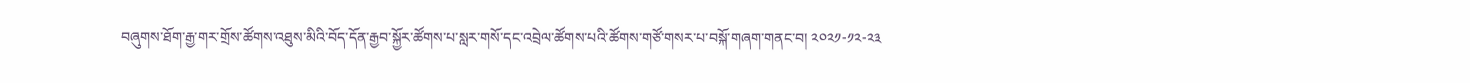བཞུགས་ཐོག་རྒྱ་གར་གྲོས་ཚོགས་འཐུས་མིའི་བོད་དོན་རྒྱབ་སྐྱོར་ཚོགས་པ་སླར་གསོ་དང་འབྲེལ་ཚོགས་པའི་ཚོགས་གཙོ་གསར་པ་བསྐོ་གཞག་གནང་བ། ༢༠༢༡-༡༢-༢༣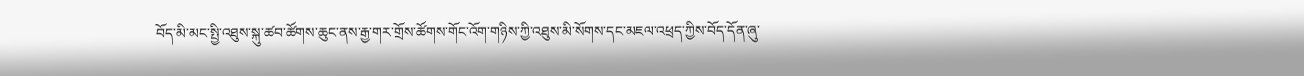བོད་མི་མང་སྤྱི་འཐུས་སྐུ་ཚབ་ཚོགས་ཆུང་ནས་རྒྱ་གར་གྲོས་ཚོགས་གོང་འོག་གཉིས་ཀྱི་འཐུས་མི་སོགས་དང་མཇལ་འཕྲད་ཀྱིས་བོད་དོན་ཞུ་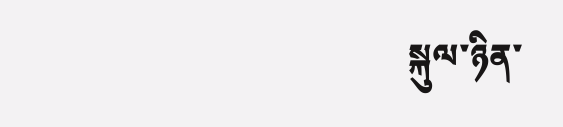སྐུལ་ཉིན་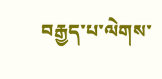བརྒྱད་པ་ལེགས་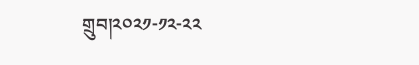གྲུབ།༢༠༢༡-༡༢-༢༢